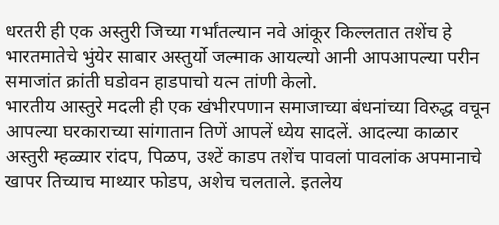धरतरी ही एक अस्तुरी जिच्या गर्भांतल्यान नवे आंकूर किल्लतात तशेंच हे भारतमातेचे भुंयेर साबार अस्तुर्यो जल्माक आयल्यो आनी आपआपल्या परीन समाजांत क्रांती घडोवन हाडपाचो यत्न तांणी केलो.
भारतीय आस्तुरे मदली ही एक खंभीरपणान समाजाच्या बंधनांच्या विरुद्ध वचून आपल्या घरकाराच्या सांगातान तिणें आपलें ध्येय सादलें. आदल्या काळार अस्तुरी म्हळ्यार रांदप, पिळप, उश्टें काडप तशेंच पावलां पावलांक अपमानाचे खापर तिच्याच माथ्यार फोडप, अशेच चलताले. इतलेय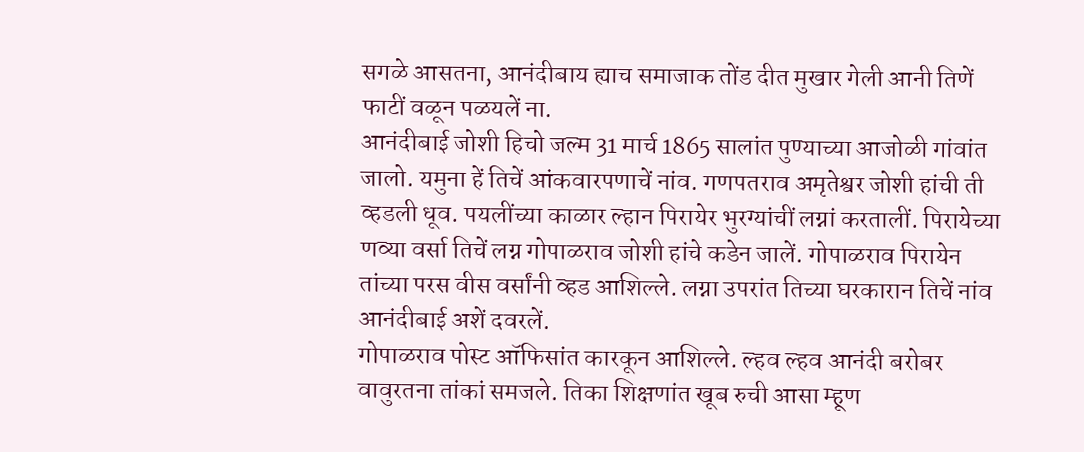सगळे आसतना, आनंदीबाय ह्याच समाजाक तोंड दीत मुखार गेली आनी तिणें फाटीं वळून पळयलें ना.
आनंदीबाई जोशी हिचो जल्म 31 मार्च 1865 सालांत पुण्याच्या आजोळी गांवांत जालो. यमुना हें तिचें आंकवारपणाचें नांव. गणपतराव अमृतेश्वर जोशी हांची ती व्हडली धूव. पयलींच्या काळार ल्हान पिरायेर भुरग्यांचीं लग्नां करतालीं. पिरायेच्या णव्या वर्सा तिचें लग्न गोपाळराव जोशी हांचे कडेन जालें. गोपाळराव पिरायेन तांच्या परस वीस वर्सांनी व्हड आशिल्ले. लग्ना उपरांत तिच्या घरकारान तिचें नांव आनंदीबाई अशें दवरलें.
गोपाळराव पोस्ट ऑफिसांत कारकून आशिल्ले. ल्हव ल्हव आनंदी बरोबर वावुरतना तांकां समजले. तिका शिक्षणांत खूब रुची आसा म्हूण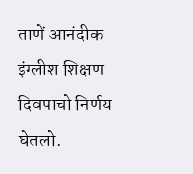ताणें आनंदीक इंग्लीश शिक्षण दिवपाचो निर्णय घेतलो.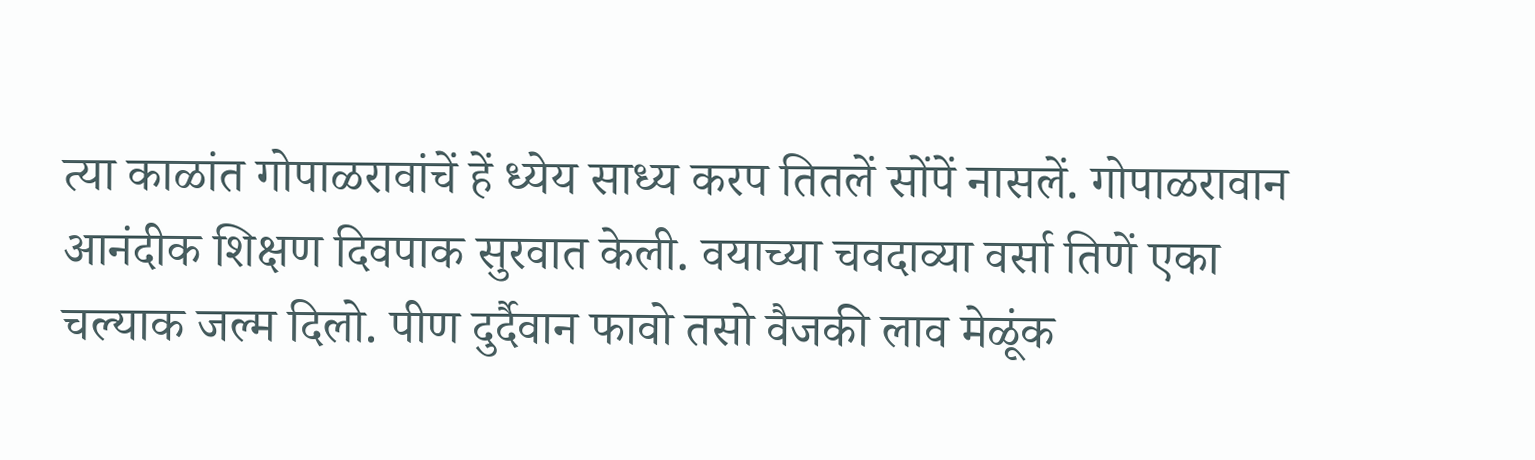त्या काळांत गोपाळरावांचें हें ध्येय साध्य करप तितलें सोंपें नासलें. गोपाळरावान आनंदीक शिक्षण दिवपाक सुरवात केली. वयाच्या चवदाव्या वर्सा तिणें एका चल्याक जल्म दिलो. पीण दुर्दैवान फावो तसो वैजकी लाव मेळूंक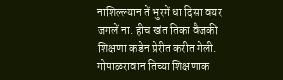नाशिल्ल्यान तें भुरगें धा दिसा वयर जगलें ना. हीच खंत तिका वैजकी शिक्षणा कडेन प्रेरीत करीत गेली.
गोपाळरावान तिच्या शिक्षणाक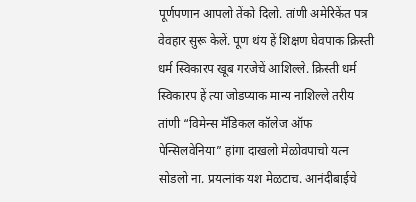पूर्णपणान आपलो तेंको दिलो. तांणी अमेरिकेंत पत्र वेवहार सुरू केलें. पूण थंय हें शिक्षण घेवपाक क्रिस्ती धर्म स्विकारप खूब गरजेचें आशिल्ले. क्रिस्ती धर्म स्विकारप हें त्या जोडप्याक मान्य नाशिल्ले तरीय तांणी “विमेन्स मॅडिकल कॉलेज ऑफ पेन्सिलवेनिया” हांगा दाखलो मेळोवपाचो यत्न सोडलो ना. प्रयत्नांक यश मेळटाच. आनंदीबाईचे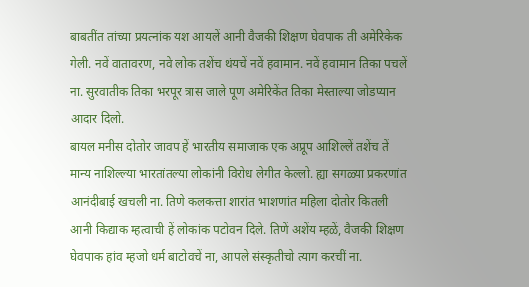बाबतींत तांच्या प्रयत्नांक यश आयलें आनी वैजकी शिक्षण घेवपाक ती अमेरिकेक गेली. नवें वातावरण, नवे लोक तशेंच थंयचें नवें हवामान. नवें हवामान तिका पचलें ना. सुरवातीक तिका भरपूर त्रास जाले पूण अमेरिकेंत तिका मेस्ताल्या जोडप्यान आदार दिलो.
बायल मनीस दोतोर जावप हें भारतीय समाजाक एक अप्रूप आशिल्लें तशेंच तें मान्य नाशिल्ल्या भारतांतल्या लोकांनी विरोध लेगीत केल्लो. ह्या सगळ्या प्रकरणांत आनंदीबाई खचली ना. तिणे कलकत्ता शारांत भाशणांत महिला दोतोर कितली आनी किद्याक म्हत्वाची हें लोकांक पटोवन दिले. तिणें अशेंय म्हळें, वैजकी शिक्षण घेवपाक हांव म्हजो धर्म बाटोवचें ना, आपले संस्कृतीचो त्याग करचीं ना.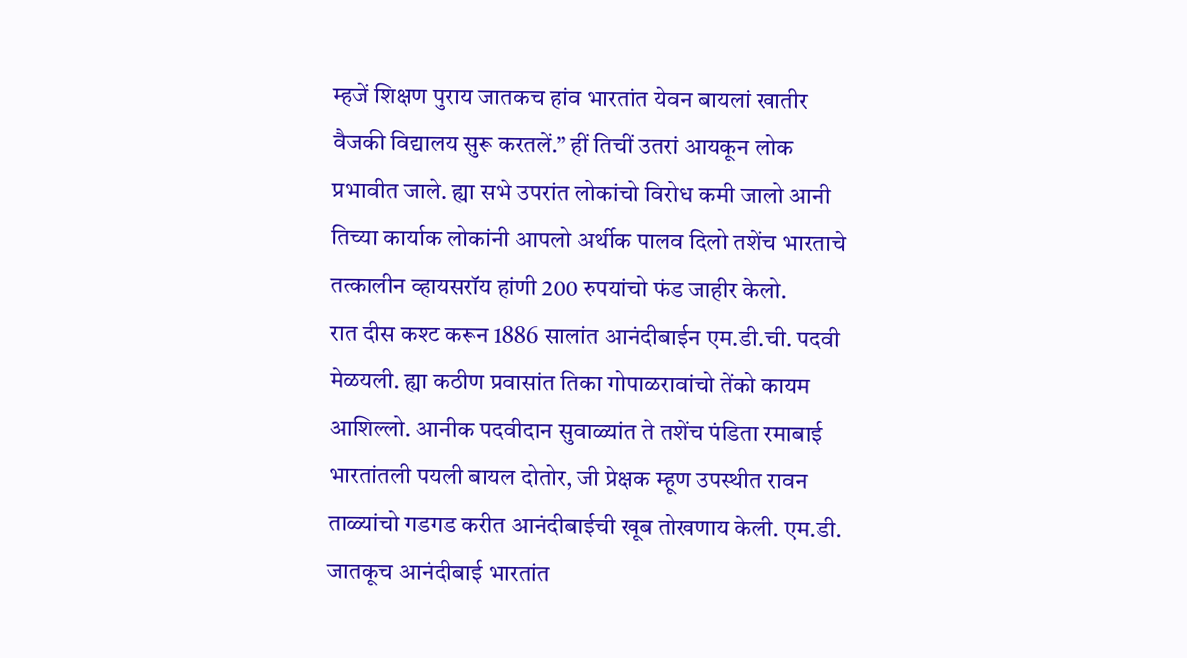म्हजें शिक्षण पुराय जातकच हांव भारतांत येवन बायलां खातीर वैजकी विद्यालय सुरू करतलें.” हीं तिचीं उतरां आयकून लोक प्रभावीत जाले. ह्या सभे उपरांत लोकांचो विरोध कमी जालो आनी तिच्या कार्याक लोकांनी आपलो अर्थीक पालव दिलो तशेंच भारताचे तत्कालीन व्हायसरॉय हांणी 200 रुपयांचो फंड जाहीर केलो.
रात दीस कश्ट करून 1886 सालांत आनंदीबाईन एम.डी.ची. पदवी मेळयली. ह्या कठीण प्रवासांत तिका गोपाळरावांचो तेंको कायम आशिल्लो. आनीक पदवीदान सुवाळ्यांत ते तशेंच पंडिता रमाबाई भारतांतली पयली बायल दोतोर, जी प्रेक्षक म्हूण उपस्थीत रावन ताळ्यांचो गडगड करीत आनंदीबाईची खूब तोखणाय केली. एम.डी. जातकूच आनंदीबाई भारतांत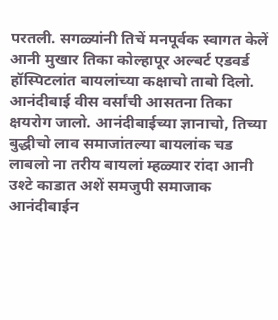परतली. सगळ्यांनी तिचें मनपूर्वक स्वागत केलें आनी मुखार तिका कोल्हापूर अल्बर्ट एडवर्ड हॉस्पिटलांत बायलांच्या कक्षाचो ताबो दिलो.
आनंदीबाई वीस वर्सांची आसतना तिका क्षयरोग जालो. आनंदीबाईच्या ज्ञानाचो, तिच्या बुद्धीचो लाव समाजांतल्या बायलांक चड लाबलो ना तरीय बायलां म्हळ्यार रांदा आनी उश्टे काडात अशें समजुपी समाजाक आनंदीबाईन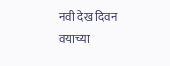नवी देख दिवन वयाच्या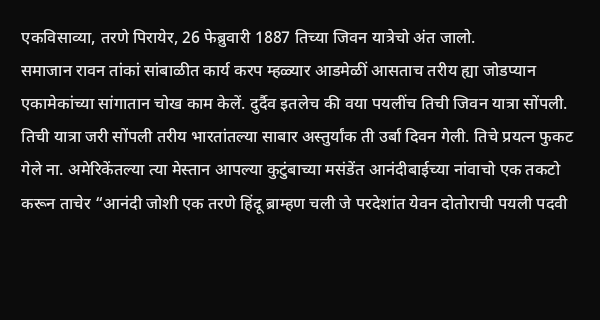एकविसाव्या, तरणे पिरायेर, 26 फेब्रुवारी 1887 तिच्या जिवन यात्रेचो अंत जालो.
समाजान रावन तांकां सांबाळीत कार्य करप म्हळ्यार आडमेळीं आसताच तरीय ह्या जोडप्यान एकामेकांच्या सांगातान चोख काम केलें. दुर्दैव इतलेच की वया पयलींच तिची जिवन यात्रा सोंपली. तिची यात्रा जरी सोंपली तरीय भारतांतल्या साबार अस्तुर्यांक ती उर्बा दिवन गेली. तिचे प्रयत्न फुकट गेले ना. अमेरिकेंतल्या त्या मेस्तान आपल्या कुटुंबाच्या मसंडेंत आनंदीबाईच्या नांवाचो एक तकटो करून ताचेर “आनंदी जोशी एक तरणे हिंदू ब्राम्हण चली जे परदेशांत येवन दोतोराची पयली पदवी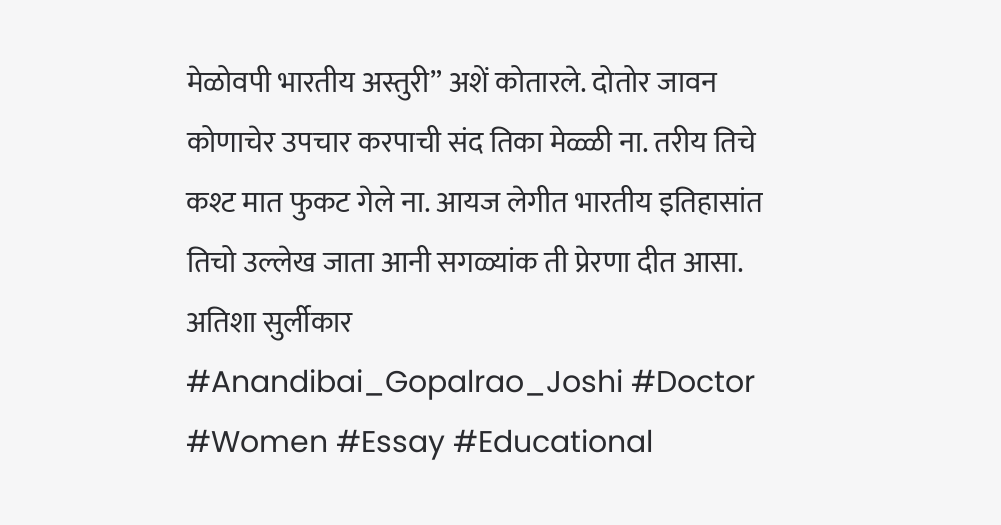मेळोवपी भारतीय अस्तुरी” अशें कोतारले. दोतोर जावन कोणाचेर उपचार करपाची संद तिका मेळ्ळी ना. तरीय तिचे कश्ट मात फुकट गेले ना. आयज लेगीत भारतीय इतिहासांत तिचो उल्लेख जाता आनी सगळ्यांक ती प्रेरणा दीत आसा.
अतिशा सुर्लीकार
#Anandibai_Gopalrao_Joshi #Doctor #Women #Essay #Educational